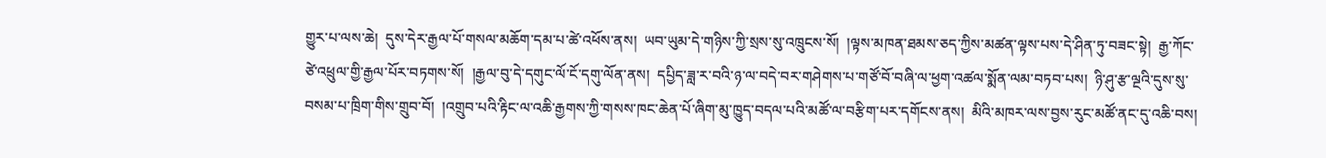གྱུར་པ་ལས་ཆེ།  དུས་དེར་རྒྱལ་པོ་གསལ་མཆོག་དམ་པ་ཚེ་འཕོས་ནས།  ཡབ་ཡུམ་དེ་གཉིས་ཀྱི་སྲས་སུ་འཁྲུངས་སོ།  །ལྟས་མཁན་ཐམས་ཅད་ཀྱིས་མཚན་ལྟས་པས་དེ་ཤིན་ཏུ་བཟང་སྟེ།  རྒྱ་ཀོང་ཙེ་འཕྲུལ་གྱི་རྒྱལ་པོར་བཏགས་སོ།  །རྒྱལ་བུ་དེ་དགུང་ལོ་ངོ་དགུ་ལོན་ནས།  དཔྱིད་ཟླ་ར་བའི་ཉ་ལ་བདེ་བར་གཤེགས་པ་གཙོ་བོ་བཞི་ལ་ཕྱག་འཚལ་སྨོན་ལམ་བཏབ་པས།  ཉི་ཤུ་རྩ་ལྔའི་དུས་སུ་བསམ་པ་ཁྲིག་གིས་གྲུབ་བོ།  །འགྲུབ་པའི་རྟིང་ལ་འཆི་རྒྱགས་ཀྱི་གསས་ཁང་ཆེན་པོ་ཞིག་མུ་ཁྱུད་བདལ་པའི་མཚོ་ལ་བརྩིག་པར་དགོངས་ནས།  མིའི་མཁར་ལས་བྱས་རུང་མཚོ་ནང་དུ་འཆི་བས།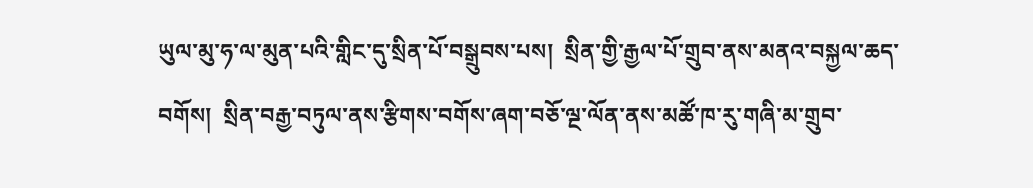ཡུལ་མུ་ཧ་ལ་མུན་པའི་གླིང་དུ་སྲིན་པོ་བསྒྲུབས་པས།  སྲིན་གྱི་རྒྱལ་པོ་གྲུབ་ནས་མནའ་བསྐྱལ་ཆད་བགོས།  སྲིན་བརྒྱ་བཏུལ་ནས་རྩིགས་བགོས་ཞག་བཅོ་ལྔ་ལོན་ནས་མཚོ་ཁ་རུ་གཞི་མ་གྲུབ་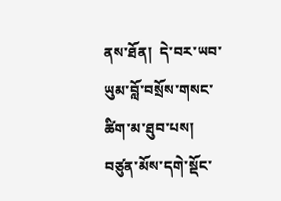ནས་ཐོན།  དེ་བར་ཡབ་ཡུམ་བློ་བསྲོས་གསང་ཚིག་མ་ཐུབ་པས།  བཙུན་མོས་དགེ་སྡོང་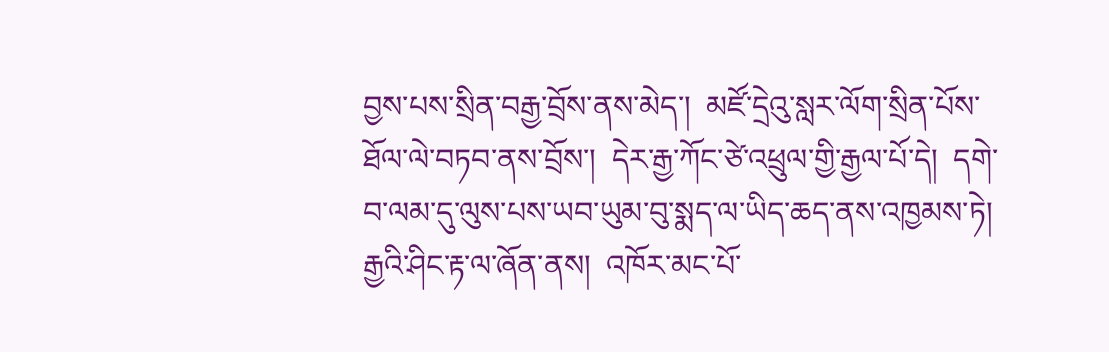བྱས་པས་སྲིན་བརྒྱ་བྲོས་ནས་མེད་།  མཛོ་དྲེའུ་སླར་ལོག་སྲིན་པོས་ཐོལ་ལེ་བཏབ་ནས་བྲོས་།  དེར་རྒྱ་ཀོང་ཙེ་འཕྲུལ་གྱི་རྒྱལ་པོ་དེ།  དགེ་བ་ལམ་དུ་ལུས་པས་ཡབ་ཡུམ་བུ་སྨད་ལ་ཡིད་ཆད་ནས་འཁྱམས་ཏེ།  རྒྱའི་ཤིང་རྟ་ལ་ཞོན་ནས།  འཁོར་མང་པོ་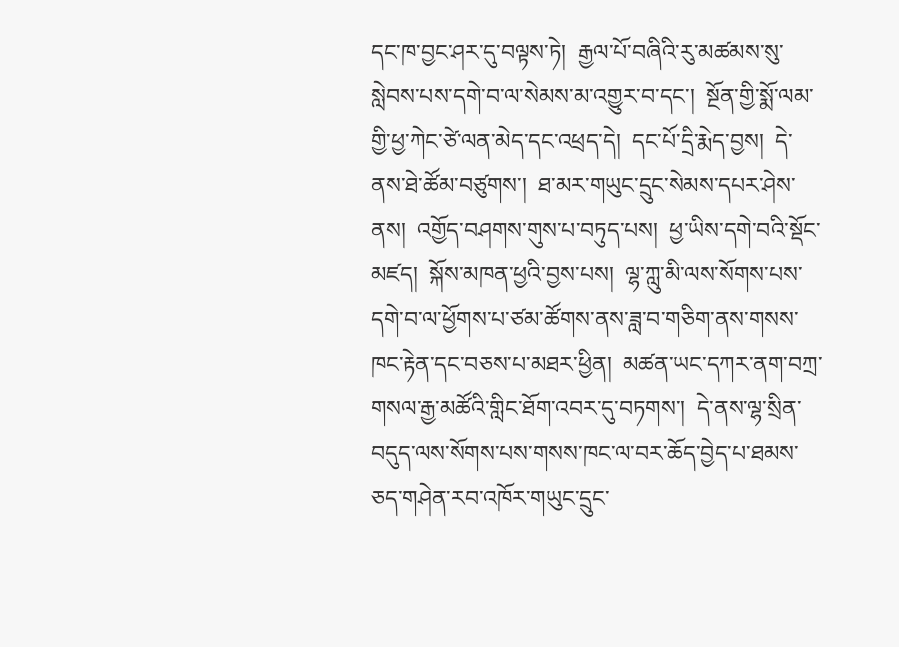དང་ཁ་བྱང་ཤར་དུ་བལྟས་ཏེ།  རྒྱལ་པོ་བཞིའི་རུ་མཚམས་སུ་སླེབས་པས་དགེ་བ་ལ་སེམས་མ་འགྱུར་བ་དང་།  སྔོན་གྱི་སྨོ་ལམ་གྱི་ཕྱ་ཀེང་ཙེ་ལན་མེད་དང་འཕྲད་དེ།  དང་པོ་དྲི་རྨེད་བྱས།  དེ་ནས་ཐེ་ཚོམ་བཙུགས་།  ཐ་མར་གཡུང་དྲུང་སེམས་དཔར་ཤེས་ནས།  འགྱོད་བཤགས་གུས་པ་བཏུད་པས།  ཕྱ་ཡིས་དགེ་བའི་སྡོང་མཛད།  སྐོས་མཁན་ཕྱའི་བྱས་པས།  ལྷ་ཀླུ་མི་ལས་སོགས་པས་དགེ་བ་ལ་ཕྱོགས་པ་ཙམ་ཚོགས་ནས་ཟླ་བ་གཅིག་ནས་གསས་ཁང་རྟེན་དང་བཅས་པ་མཐར་ཕྱིན།  མཚན་ཡང་དཀར་ནག་བཀྲ་གསལ་རྒྱ་མཚོའི་གླིང་ཐོག་འབར་དུ་བཏགས་།  དེ་ནས་ལྷ་སྲིན་བདུད་ལས་སོགས་པས་གསས་ཁང་ལ་བར་ཆོད་བྱེད་པ་ཐམས་ཅད་གཤེན་རབ་འཁོར་གཡུང་དྲུང་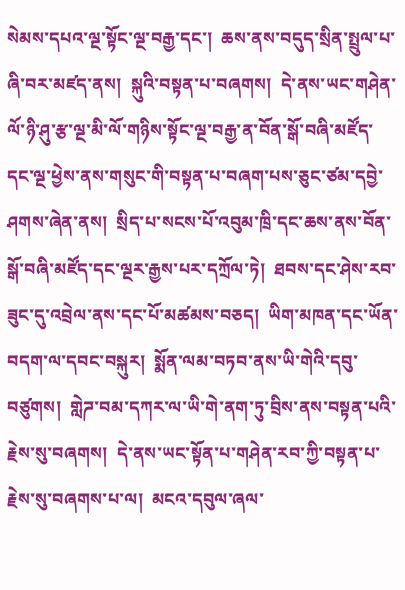སེམས་དཔའ་ལྔ་སྟོང་ལྔ་བརྒྱ་དང་།  ཆས་ནས་བདུད་སྲིན་སྤྲུལ་པ་ཞི་བར་མཛད་ནས།  སྐུའི་བསྟན་པ་བཞགས།  དེ་ནས་ཡང་གཤེན་ལོ་ཉི་ཤུ་རྩ་ལྔ་མི་ལོ་གཉིས་སྟོང་ལྔ་བརྒྱ་ན་བོན་སྒོ་བཞི་མཛོད་དང་ལྔ་ཕྱེས་ནས་གསུང་གི་བསྟན་པ་བཞག་པས་ཅུང་ཙམ་དབྱེ་ཤགས་ཞེན་ནས།  སྲིད་པ་སངས་པོ་འབུམ་ཁྲི་དང་ཆས་ནས་བོན་སྒོ་བཞི་མཛོད་དང་ལྔར་རྒྱས་པར་དཀྲོལ་ཏེ།  ཐབས་དང་ཤེས་རབ་ཟུང་དུ་འབྲེལ་ནས་དང་པོ་མཚམས་བཅད།  ཡིག་མཁན་དང་ཡོན་བདག་ལ་དབང་བསྐུར།  སྨོན་ལམ་བཏབ་ནས་ཡི་གེའི་དབུ་བཙུགས།  གླེཌ་བམ་དཀར་ལ་ཡི་གེ་ནག་ཏུ་བྲིས་ནས་བསྟན་པའི་རྗེས་སུ་བཞགས།  དེ་ནས་ཡང་སྟོན་པ་གཤེན་རབ་ཀྱི་བསྟན་པ་རྗེས་སུ་བཞགས་པ་ལ།  མངའ་དབུལ་ཞལ་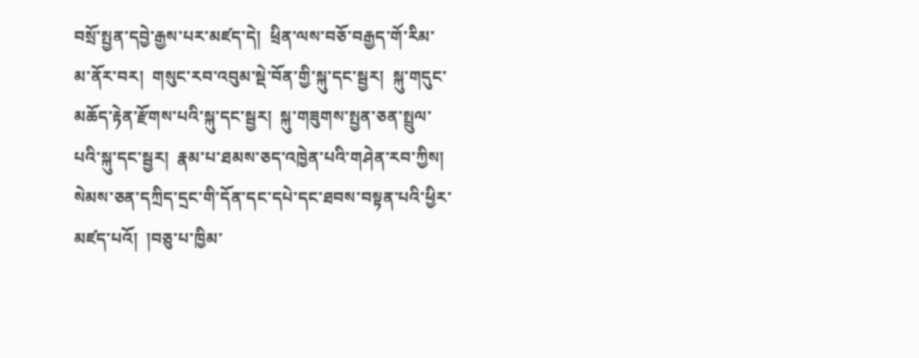བསྲོ་སྤྱན་དབྱེ་རྒྱས་པར་མཛད་དེ།  ཕྲིན་ལས་བཅོ་བརྒྱད་གོ་རིམ་མ་ནོར་བར།  གསུང་རབ་འབུམ་སྡེ་བོན་གྱི་སྐུ་དང་སྦྱར།  སྐུ་གདུང་མཆོད་རྟེན་རྫོགས་པའི་སྐུ་དང་སྦྱར།  སྐུ་གཟུགས་སྤྱན་ཅན་སྤྲུལ་པའི་སྐུ་དང་སྦྱར།  རྣམ་པ་ཐམས་ཅད་འཁྱེན་པའི་གཤེན་རབ་ཀྱིས།  སེམས་ཅན་དཀྲིད་དྲང་གི་དོན་དང་དཔེ་དང་ཐབས་བསྟན་པའི་ཕྱིར་མཛད་པའོ།  །བཅུ་པ་ཁྱིམ་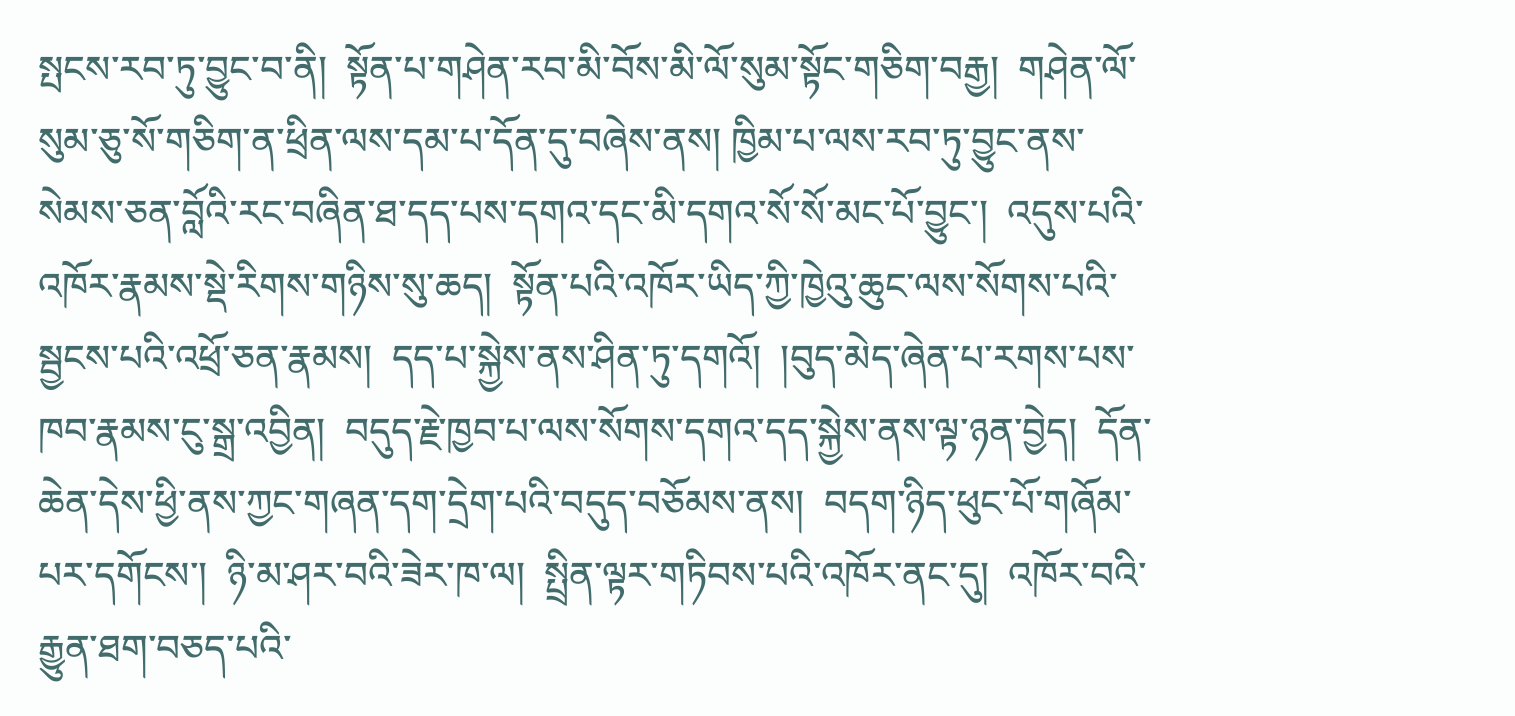སྤངས་རབ་ཏུ་བྱུང་བ་ནི།  སྟོན་པ་གཤེན་རབ་མི་བོས་མི་ལོ་སུམ་སྟོང་གཅིག་བརྒྱ།  གཤེན་ལོ་སུམ་ཅུ་སོ་གཅིག་ན་ཕྲིན་ལས་དམ་པ་དོན་དུ་བཞེས་ནས། ཁྱིམ་པ་ལས་རབ་ཏུ་བྱུང་ནས་སེམས་ཅན་བློའི་རང་བཞིན་ཐ་དད་པས་དགའ་དང་མི་དགའ་སོ་སོ་མང་པོ་བྱུང་།  འདུས་པའི་འཁོར་རྣམས་སྡེ་རིགས་གཉིས་སུ་ཆད།  སྟོན་པའི་འཁོར་ཡིད་ཀྱི་ཁྱེའུ་ཆུང་ལས་སོགས་པའི་སྦྱངས་པའི་འཕྲོ་ཅན་རྣམས།  དད་པ་སྐྱེས་ནས་ཤིན་ཏུ་དགའོ།  །བུད་མེད་ཞེན་པ་རགས་པས་ཁབ་རྣམས་ངུ་སྒྲ་འབྱིན།  བདུད་རྗེ་ཁྱབ་པ་ལས་སོགས་དགའ་དད་སྐྱེས་ནས་ལྟ་ཉན་བྱེད།  དོན་ཆེན་དེས་ཕྱི་ནས་ཀྱང་གཞན་དག་དྲེག་པའི་བདུད་བཅོམས་ནས།  བདག་ཉིད་ཕུང་པོ་གཞོམ་པར་དགོངས་།  ཉི་མ་ཤར་བའི་ཟེར་ཁ་ལ།  སྤྲིན་ལྟར་གཏིབས་པའི་འཁོར་ནང་དུ།  འཁོར་བའི་རྒྱུན་ཐག་བཅད་པའི་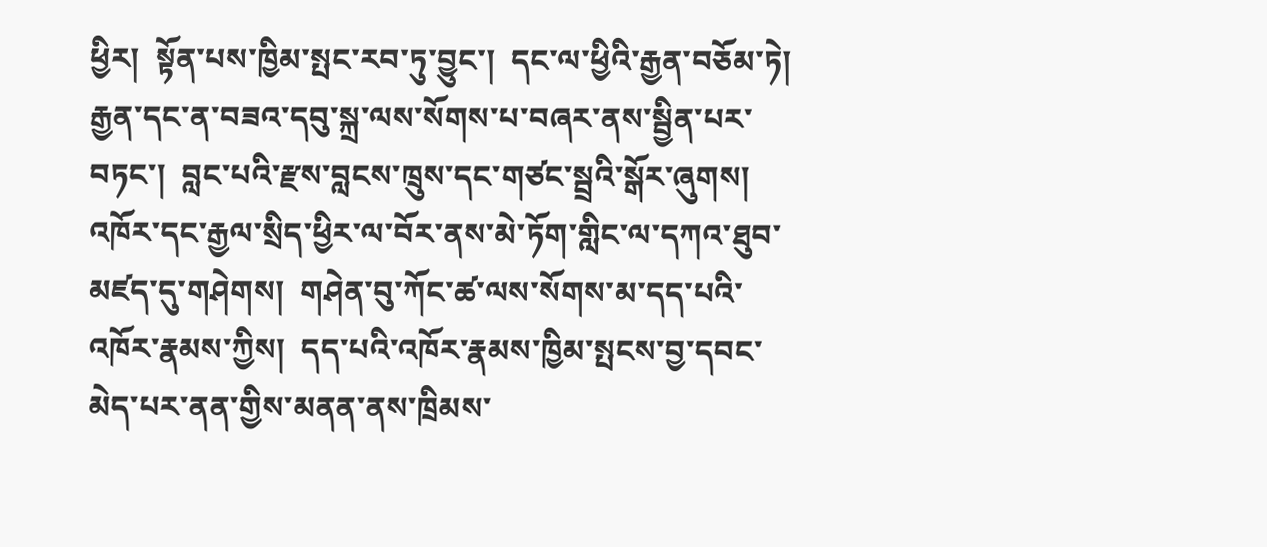ཕྱིར།  སྟོན་པས་ཁྱིམ་སྤང་རབ་ཏུ་བྱུང་།  དང་ལ་ཕྱིའི་རྒྱན་བཅོམ་ཏེ།  རྒྱན་དང་ན་བཟའ་དབུ་སྐྲ་ལས་སོགས་པ་བཞར་ནས་སྦྱིན་པར་བཏང་།  བླང་པའི་རྫས་བླངས་ཁྲུས་དང་གཙང་སྦྲའི་སྒོར་ཞུགས།  འཁོར་དང་རྒྱལ་སྲིད་ཕྱིར་ལ་བོར་ནས་མེ་ཏོག་གླིང་ལ་དཀའ་ཐུབ་མཛད་དུ་གཤེགས།  གཤེན་བུ་ཀོང་ཚ་ལས་སོགས་མ་དད་པའི་འཁོར་རྣམས་ཀྱིས།  དད་པའི་འཁོར་རྣམས་ཁྱིམ་སྤངས་བྱ་དབང་མེད་པར་ནན་གྱིས་མནན་ནས་ཁྲིམས་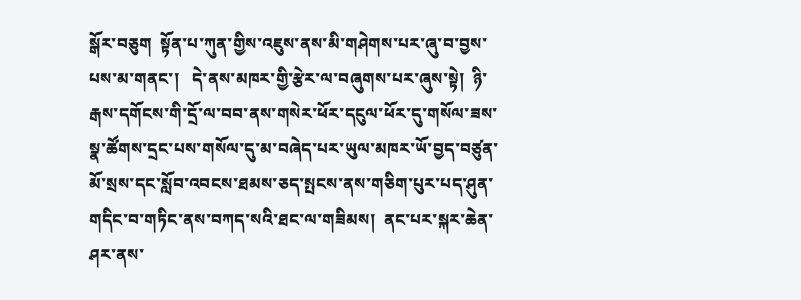སྒོར་བཅུག  སྟོན་པ་ཀུན་གྱིས་འཇུས་ནས་མི་གཤེགས་པར་ཞུ་བ་བྱས་པས་མ་གནང་།   དེ་ནས་མཁར་གྱི་རྩེར་ལ་བཞུགས་པར་ཞུས་སྟེ།  ཉི་རྒས་དགོངས་གི་དྲོ་ལ་བབ་ནས་གསེར་ཕོར་དངུལ་ཕོར་དུ་གསོལ་ཟས་སྣ་ཚོགས་དྲང་པས་གསོལ་དུ་མ་བཞེད་པར་ཡུལ་མཁར་ཡོ་བྱད་བཙུན་མོ་སྲས་དང་སློབ་འབངས་ཐམས་ཅད་སྤངས་ནས་གཅིག་པུར་པད་ཤུན་གདིང་བ་གཏིང་ནས་བཀད་སའི་ཐང་ལ་གཟིམས།  ནང་པར་སྐར་ཆེན་ཤར་ནས་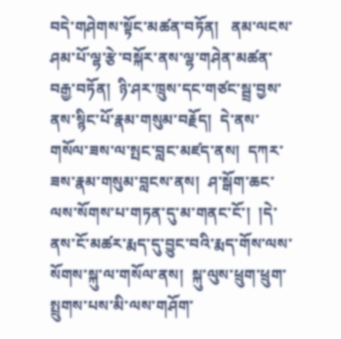བདེ་གཤེགས་སྟོང་མཚན་བཏོན།   ནམ་ལངས་ཤམ་པོ་ལྷ་རྩེ་བསྐོར་ནས་ལྷ་གཤེན་མཚན་བརྒྱ་བཏོན།  ཉི་ཤར་ཁྲུས་དང་གཙང་སྦྲ་བྱས་ནས་སྙིང་པོ་རྣམ་གསུམ་བརྗོད།  དེ་ནས་གསོལ་ཟས་ལ་སྤང་བླང་མཛད་ནས།  དཀར་ཟས་རྣམ་གསུམ་བླངས་ནས།  ཤ་སྒོག་ཆང་ལས་སོགས་པ་གཏན་དུ་མ་གནང་ངོ་།  །དེ་ནས་ངོ་མཚར་རྨད་དུ་བྱུང་བའི་རྨད་གོས་ལས་སོགས་སྐུ་ལ་གསོལ་ནས།  སྐུ་ལུས་ཕྲུག་ཕྲུག་སྤྲུགས་པས་མི་ལས་གཤོག་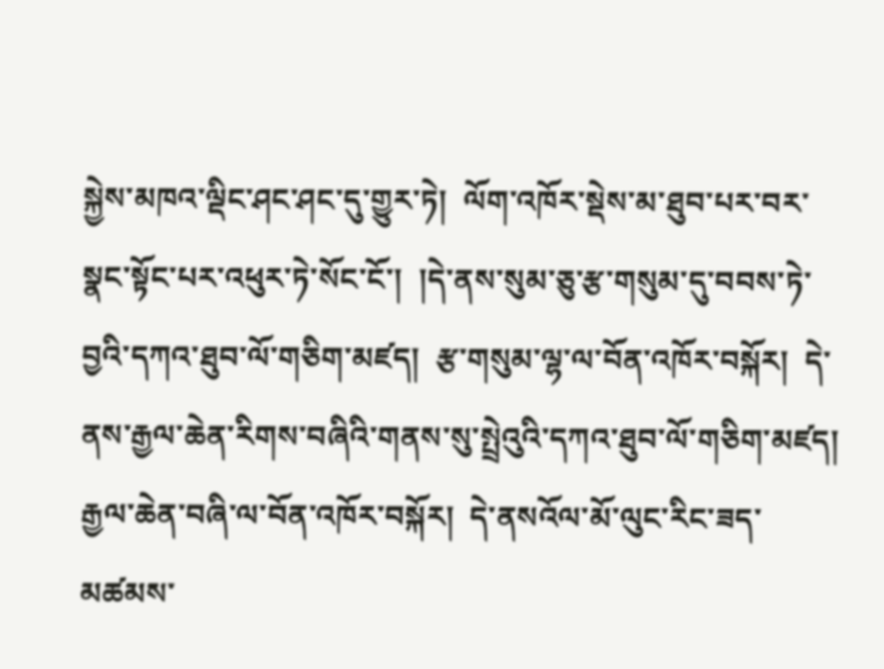སྐྱེས་མཁའ་ལྡིང་ཤང་ཤང་དུ་གྱུར་ཏེ།  ལོག་འཁོར་སྡེས་མ་ཐུབ་པར་བར་སྣང་སྟོང་པར་འཕུར་ཏེ་སོང་ངོ་།  །དེ་ནས་སུམ་ཅུ་རྩ་གསུམ་དུ་བབས་ཏེ་བྱའི་དཀའ་ཐུབ་ལོ་གཅིག་མཛད།  རྩ་གསུམ་ལྷ་ལ་བོན་འཁོར་བསྐོར།  དེ་ནས་རྒྱལ་ཆེན་རིགས་བཞིའི་གནས་སུ་སྤྲེའུའི་དཀའ་ཐུབ་ལོ་གཅིག་མཛད།  རྒྱལ་ཆེན་བཞི་ལ་བོན་འཁོར་བསྐོར།  དེ་ནསའོལ་མོ་ལུང་རིང་ཟད་མཚམས་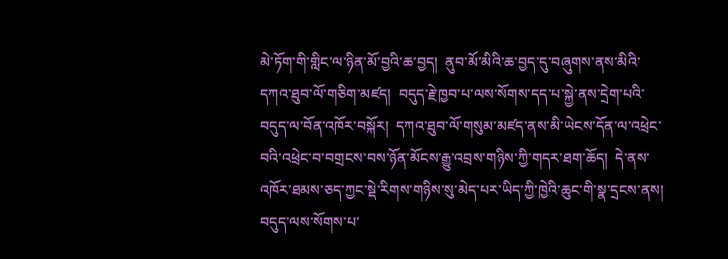མེ་ཏོག་གི་གླིང་ལ་ཉིན་མོ་བྱའི་ཆ་བྱད།  ནུབ་མོ་མིའི་ཆ་བྱད་དུ་བཞུགས་ནས་མིའི་དཀའ་ཐུབ་ལོ་གཅིག་མཛད།  བདུད་རྗེ་ཁྱབ་པ་ལས་སོགས་དད་པ་སྐྱེ་ནས་དྲེག་པའི་བདུད་ལ་བོན་འཁོར་བསྐོར།  དཀའ་ཐུབ་ལོ་གསུམ་མཛད་ནས་མི་ཡེངས་དོན་ལ་འཕྲེང་བའི་འཕྲེང་བ་བགྲངས་བས་ཉོན་མོངས་རྒྱུ་འབྲས་གཉིས་ཀྱི་གདར་ཐག་ཆོད།  དེ་ནས་འཁོར་ཐམས་ཅད་ཀྱང་སྡེ་རིགས་གཉིས་སུ་མེད་པར་ཡིད་ཀྱི་ཁྱེའི་ཆུང་གི་སྣ་དྲངས་ནས།  བདུད་ལས་སོགས་པ་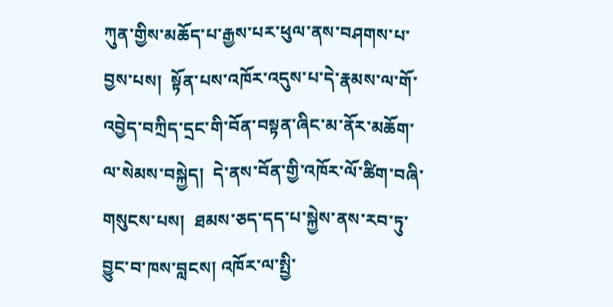ཀུན་གྱིས་མཆོད་པ་རྒྱས་པར་ཕུལ་ནས་བཤགས་པ་བྱས་པས།  སྟོན་པས་འཁོར་འདུས་པ་དེ་རྣམས་ལ་གོ་འབྱེད་བཀྲིད་དྲང་གི་བོན་བསྟན་ཞིང་མ་ནོར་མཆོག་ལ་སེམས་བསྐྱེད།  དེ་ནས་བོན་གྱི་འཁོར་ལོ་ཚིག་བཞི་གསུངས་པས།  ཐམས་ཅད་དད་པ་སྐྱེས་ནས་རབ་ཏུ་བྱུང་བ་ཁས་བླངས། འཁོར་ལ་སྤྱི་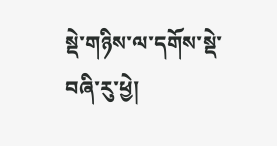སྡེ་གཉིས་ལ་དགོས་སྡེ་བཞི་རུ་ཕྱེ།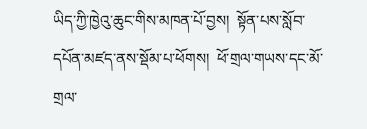ཡིད་ཀྱི་ཁྱེའུ་ཆུང་གིས་མཁན་པོ་བྱས།  སྟོན་པས་སློབ་དཔོན་མཛད་ནས་སྡོམ་པ་ཕོགས།  ཕོ་གྲལ་གཡས་དང་མོ་གྲལ་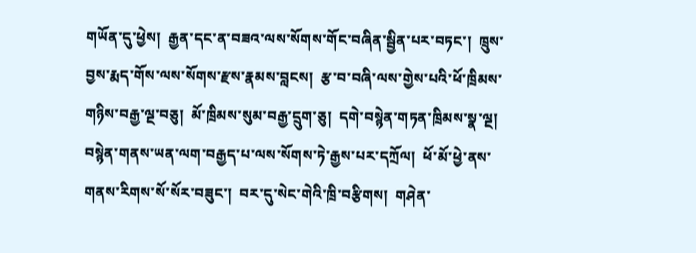གཡོན་དུ་ཕྱེས།  རྒྱན་དང་ན་བཟའ་ལས་སོགས་གོང་བཞིན་སྦྱིན་པར་བཏང་།  ཁྲུས་བྱས་རྨད་གོས་ལས་སོགས་རྫས་རྣམས་བླངས།  རྩ་བ་བཞི་ལས་གྱེས་པའི་ཕོ་ཁྲིམས་གཉིས་བརྒྱ་ལྔ་བཅུ།  མོ་ཁྲིམས་སུམ་བརྒྱ་དྲུག་ཅུ།  དགེ་བསྙེན་གཏན་ཁྲིམས་སྣ་ལྔ།  བསྙེན་གནས་ཡན་ལག་བརྒྱད་པ་ལས་སོགས་ཏེ་རྒྱས་པར་དཀྲོལ།  ཕོ་མོ་ཕྱེ་ནས་གནས་རིགས་སོ་སོར་བཟུང་།  བར་དུ་སེང་གེའི་ཁྲི་བརྩིགས།  གཤེན་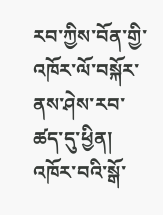རབ་ཀྱིས་བོན་གྱི་འཁོར་ལོ་བསྐོར་ནས་ཤེས་རབ་ཚད་དུ་ཕྱིན།  འཁོར་བའི་སྒོ་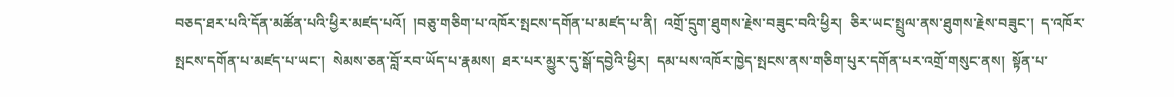བཅད་ཐར་པའི་དོན་མཚོན་པའི་ཕྱིར་མཛད་པའོ།  །བཅུ་གཅིག་པ་འཁོར་སྤངས་དགོན་པ་མཛད་པ་ནི།  འགྲོ་དྲུག་ཐུགས་རྗེས་བཟུང་བའི་ཕྱིར།  ཅིར་ཡང་སྤྲུལ་ནས་ཐུགས་རྗེས་བཟུང་།  ད་འཁོར་སྤངས་དགོན་པ་མཛད་པ་ཡང་།  སེམས་ཅན་བློ་རབ་ཡོད་པ་རྣམས།  ཐར་པར་མྱུར་དུ་སྒོ་དབྱེའི་ཕྱིར།  དམ་པས་འཁོར་ཁྱེད་སྤངས་ནས་གཅིག་པུར་དགོན་པར་འགྲོ་གསུང་ནས།  སྟོན་པ་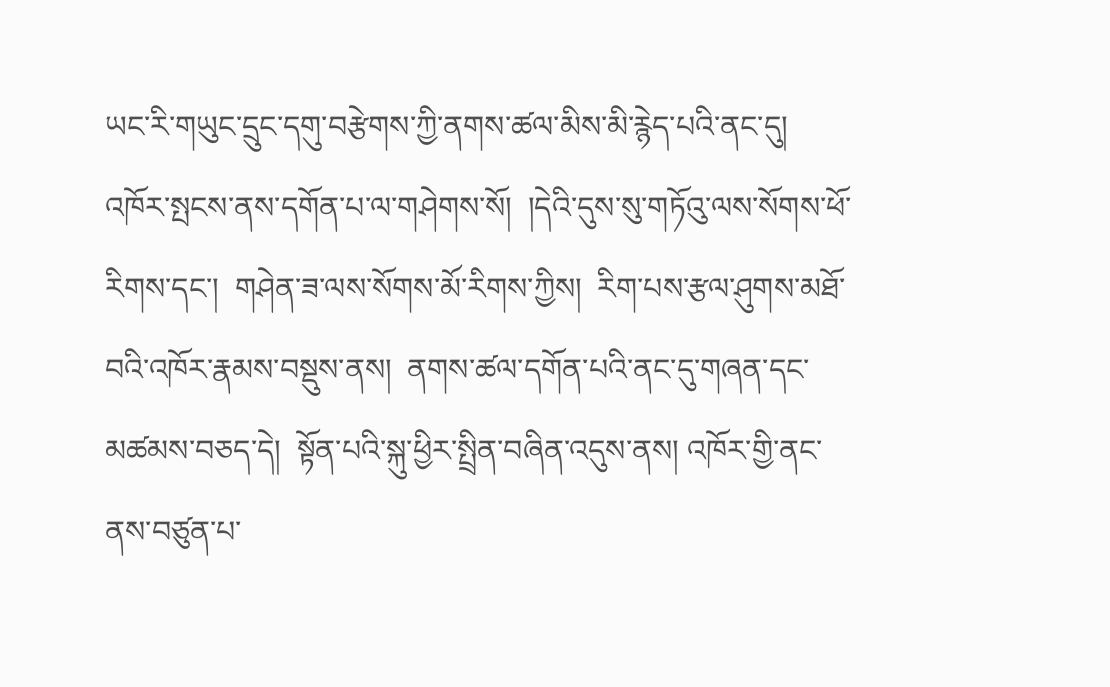ཡང་རི་གཡུང་དྲུང་དགུ་བརྩེགས་ཀྱི་ནགས་ཚལ་མིས་མི་རྙེད་པའི་ནང་དུ།  འཁོར་སྤངས་ནས་དགོན་པ་ལ་གཤེགས་སོ།  །དེའི་དུས་སུ་གཏོའུ་ལས་སོགས་ཕོ་རིགས་དང་།  གཤེན་ཟ་ལས་སོགས་མོ་རིགས་ཀྱིས།  རིག་པས་རྩལ་ཤུགས་མཐོ་བའི་འཁོར་རྣམས་བསྡུས་ནས།  ནགས་ཚལ་དགོན་པའི་ནང་དུ་གཞན་དང་མཚམས་བཅད་དེ།  སྟོན་པའི་སྐུ་ཕྱིར་སྤྲིན་བཞིན་འདུས་ནས། འཁོར་གྱི་ནང་ནས་བཙུན་པ་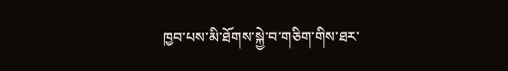ཁྱབ་པས་མི་ཐོགས་སྐྱེ་བ་གཅིག་གིས་ཐར་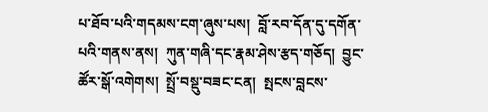པ་ཐོབ་པའི་གདམས་ངག་ཞུས་པས།  བློ་རབ་དོན་དུ་དགོན་པའི་གནས་ནས།  ཀུན་གཞི་དང་རྣམ་ཤེས་རྩད་གཅོད།  བྱུང་ཚོར་སྒོ་འགེགས།  སྤྲོ་བསྡུ་བཟང་ངན།  སྤངས་བླངས་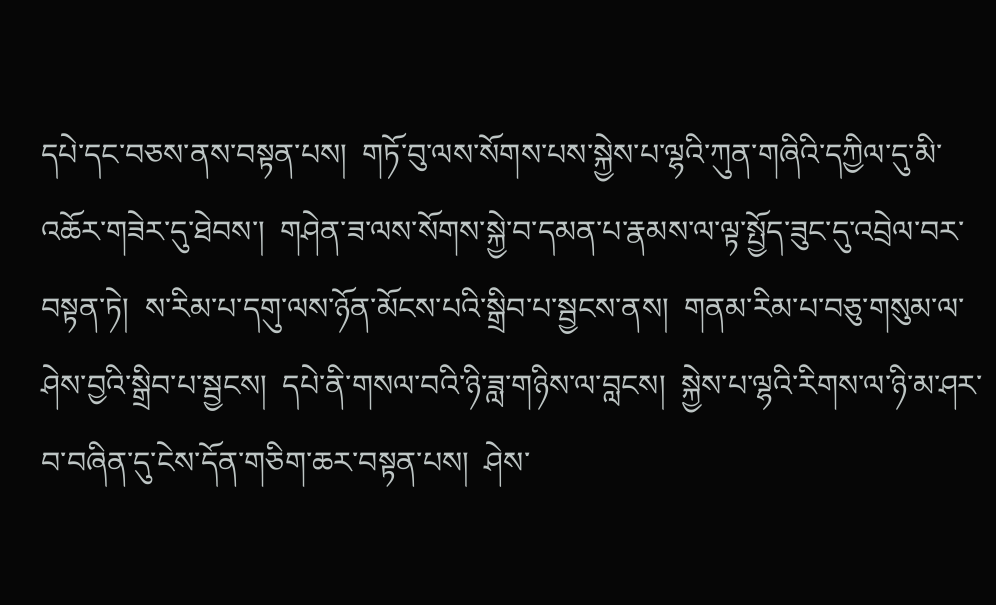དཔེ་དང་བཅས་ནས་བསྟན་པས།  གཏོ་བུ་ལས་སོགས་པས་སྐྱེས་པ་ལྷའི་ཀུན་གཞིའི་དཀྱིལ་དུ་མི་འཆོར་གཟེར་དུ་ཐེབས་།  གཤེན་ཟ་ལས་སོགས་སྐྱེ་བ་དམན་པ་རྣམས་ལ་ལྟ་སྤྱོད་ཟུང་དུ་འབྲེལ་བར་བསྟན་ཏེ།  ས་རིམ་པ་དགུ་ལས་ཉོན་མོངས་པའི་སྒྲིབ་པ་སྦྱངས་ནས།  གནམ་རིམ་པ་བཅུ་གསུམ་ལ་ཤེས་བྱའི་སྒྲིབ་པ་སྦྱངས།  དཔེ་ནི་གསལ་བའི་ཉི་ཟླ་གཉིས་ལ་བླངས།  སྐྱེས་པ་ལྷའི་རིགས་ལ་ཉི་མ་ཤར་བ་བཞིན་དུ་ངེས་དོན་གཅིག་ཆར་བསྟན་པས།  ཤེས་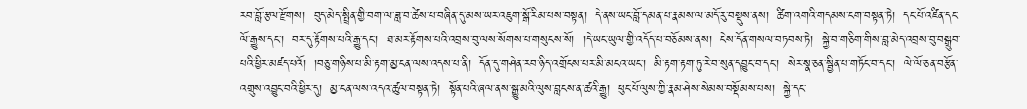རབ་བློ་རྩལ་རྫོགས།  བུད་མེད་སྤྲིན་གྱི་བག་ལ་ཟླ་བ་ཚེས་པ་བཞིན་དུ་མས་ཡར་འཇུག་སྒོ་རིམ་པས་བསྟན།  དེ་ནས་ཡང་བློ་དམན་པ་རྣམས་ལ་མདོ་རུ་བསྡུས་ནས།  ཚིག་འགའི་གདམས་ངག་བསྟན་ཏེ།  དང་པོ་འཛིན་དང་ལོ་རྒྱུས་དང་།  བར་དུ་རྟོགས་པའི་རྒྱུ་དང་།  ཐ་མར་རྟོགས་པའི་འབྲས་བུ་ལས་སོགས་པ་གསུངས་སོ།  །དེ་ཡང་ཡུལ་གྱི་འདོད་པ་བཅོམས་ནས།  ངེས་དོན་གསལ་བཏབས་ཏེ།  སྐྱེ་བ་གཅིག་གིས་བླ་མེད་འབྲས་བུ་བསྒྲུབ་པའི་ཕྱིར་མཛད་པའོ།  །བཅུ་གཉིས་པ་མི་རྟག་མྱ་ངན་ལས་འདས་པ་ནི།  དོན་དུ་གཤེན་རབ་ཉིད་འགྲོངས་པར་མི་མངའ་ཡང་།  མི་རྟག་རྟག་ཏུ་རེ་བ་སུན་དབྱུང་བ་དང་།  སེར་སྣ་ཅན་སྦྱིན་པ་གཏོང་བ་དང་།  ལེ་ལོ་ཅན་བརྩོན་འགྲུས་འབྱུང་བའི་ཕྱིར་དུ།  མྱ་ངན་ལས་འདའ་ཚུལ་བསྟན་ཏེ།  སྟོན་པའི་ཞལ་ནས་སྒྱུ་མའི་ལུས་བླངས་ན་ཚའི་རྒྱུ།  ཕུང་པོ་ལུས་ཀྱི་རྣམ་ཤེས་སེམས་བསྡོམས་པས།  སྐྱེ་དང་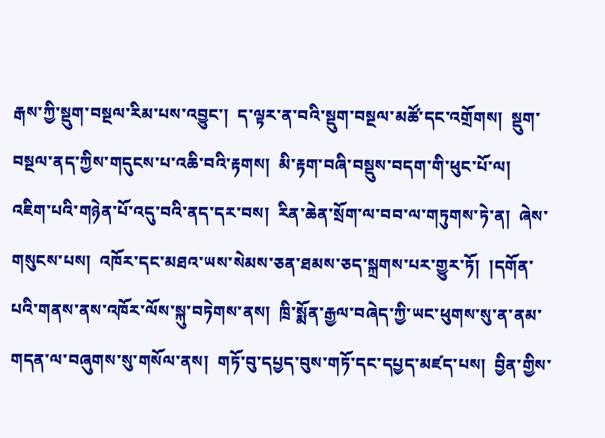རྒས་ཀྱི་སྡུག་བསྔལ་རིམ་པས་འབྱུང་།  ད་ལྟར་ན་བའི་སྡུག་བསྔལ་མཚོ་དང་འགྲོགས།  སྡུག་བསྔལ་ནད་ཀྱིས་གདུངས་པ་འཆི་བའི་རྟགས།  མི་རྟག་བཞི་བསྡུས་བདག་གི་ཕུང་པོ་ལ།  འཇིག་པའི་གཉེན་པོ་འདུ་བའི་ནད་དར་བས།  རིན་ཆེན་སྲོག་ལ་བབ་ལ་གཏུགས་ཏེ་ན།  ཞེས་གསུངས་པས།  འཁོར་དང་མཐའ་ཡས་སེམས་ཅན་ཐམས་ཅད་སྐྲགས་པར་གྱུར་ཏོ།  །དགོན་པའི་གནས་ནས་འཁོར་ལོས་སྐུ་བཏེགས་ནས།  ཁྲི་སྨོན་རྒྱལ་བཞེད་ཀྱི་ཡང་ཕུགས་སུ་ན་ནམ་གདན་ལ་བཞུགས་སུ་གསོལ་ནས།  གཏོ་བུ་དཔྱད་བུས་གཏོ་དང་དཔྱད་མཛད་པས།  བྱིན་གྱིས་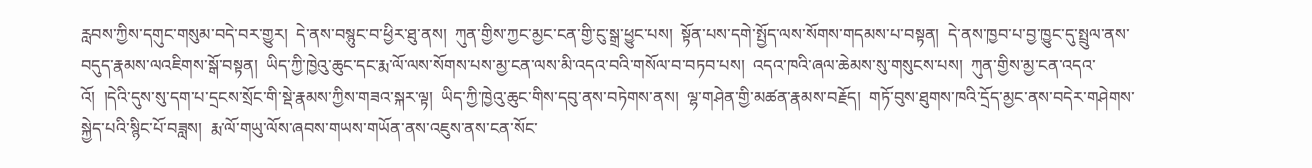རླབས་ཀྱིས་དགུང་གསུམ་བདེ་བར་གྱུར།  དེ་ནས་བསྙུང་བ་ཕྱིར་ཐུ་ནས།  ཀུན་གྱིས་ཀྱང་མྱང་ངན་གྱི་ངུ་སྒྲ་ཕྱུང་པས།  སྟོན་པས་དགེ་སྤྱོད་ལས་སོགས་གདམས་པ་བསྟན།  དེ་ནས་ཁྱབ་པ་བྱ་ཁྱུང་དུ་སྤྲུལ་ནས་བདུད་རྣམས་ལའཇིགས་སྒོ་བསྟན།  ཡིད་ཀྱི་ཁྱེའུ་ཆུང་དང་རྨ་ལོ་ལས་སོགས་པས་མྱ་ངན་ལས་མི་འདའ་བའི་གསོལ་བ་བཏབ་པས།  འདའ་ཁའི་ཞལ་ཆེམས་སུ་གསུངས་པས།  ཀུན་གྱིས་མྱ་ངན་འདའ་འོ།  །དེའི་དུས་སུ་དག་པ་དྲངས་སྲོང་གི་སྡེ་རྣམས་ཀྱིས་གཟའ་སྐར་ལྟ།  ཡིད་ཀྱི་ཁྱེའུ་ཆུང་གིས་དབུ་ནས་བཏེགས་ནས།  ལྷ་གཤེན་གྱི་མཚན་རྣམས་བརྗོད།  གཏོ་བུས་ཐུགས་ཁའི་དྲོད་མྱང་ནས་བདེར་གཤེགས་སྐྱེད་པའི་སྙིང་པོ་བཟླས།  རྨ་ལོ་གཡུ་ལོས་ཞབས་གཡས་གཡོན་ནས་འཇུས་ནས་ངན་སོང་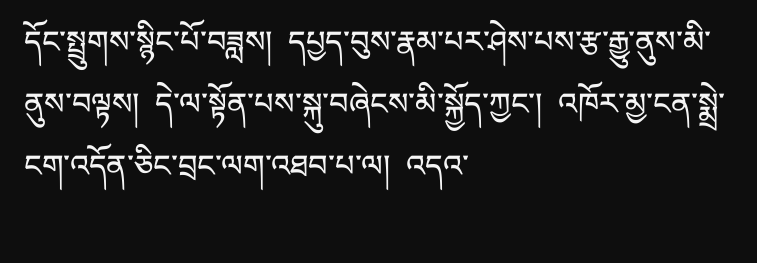དོང་སྤྲུགས་སྙིང་པོ་བཟླས།  དཔྱད་བུས་རྣམ་པར་ཤེས་པས་རྩ་རྒྱུ་ནུས་མི་ནུས་བལྟས།  དེ་ལ་སྟོན་པས་སྐུ་བཞེངས་མི་སྐྱོད་ཀྱང་།  འཁོར་མྱ་ངན་སྨྲེ་ངག་འདོན་ཅིང་བྲང་ལག་འཐབ་པ་ལ།  འདའ་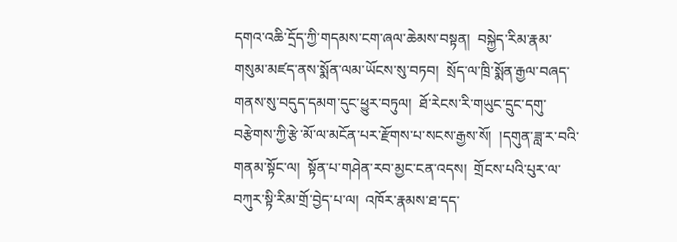དགའ་འཆི་དྲོད་ཀྱི་གདམས་ངག་ཞལ་ཆེམས་བསྟན།  བསྐྱེད་རིམ་རྣམ་གསུམ་མཛད་ནས་སྨོན་ལམ་ཡོངས་སུ་བཏབ།  སྲོད་ལ་ཁྲི་སྨོན་རྒྱལ་བཞད་གནས་སུ་བདུད་དམག་དུང་ཕྱུར་བཏུལ།  ཐོ་རེངས་རི་གཡུང་དྲུང་དགུ་བརྩེགས་ཀྱི་རྩེ་མོ་ལ་མངོན་པར་རྫོགས་པ་སངས་རྒྱས་སོ།  །དགུན་ཟླ་ར་བའི་གནམ་སྟོང་ལ།  སྟོན་པ་གཤེན་རབ་མྱང་ངན་འདས།  གྲོངས་པའི་པུར་ལ་བཀུར་སྟི་རིམ་གྲོ་བྱེད་པ་ལ།  འཁོར་རྣམས་ཐ་དད་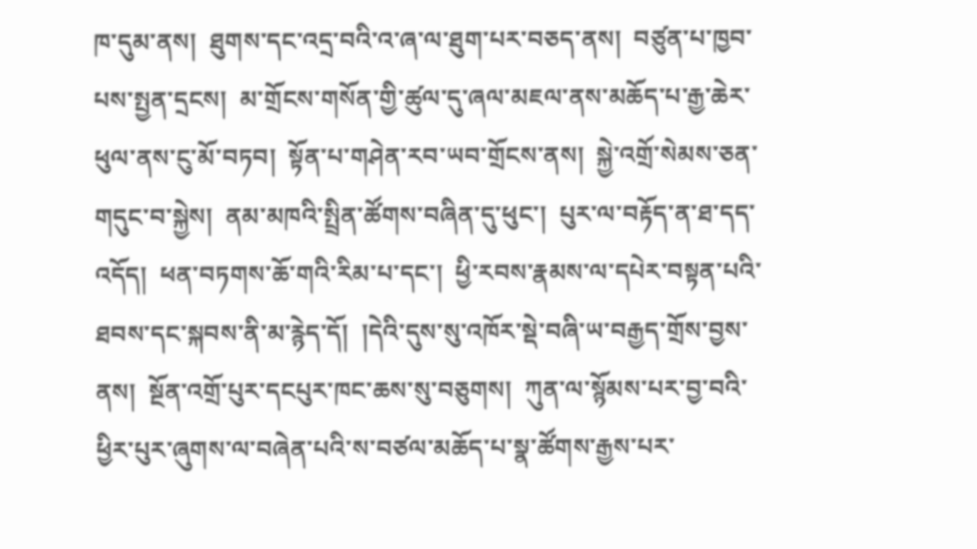ཁ་དུམ་ནས།  ཐུགས་དང་འདྲ་བའི་འ་ཞ་ལ་ཐུག་པར་བཅད་ནས།  བཙུན་པ་ཁྱབ་པས་སྤྱན་དྲངས།  མ་གྲོངས་གསོན་གྱི་ཚུལ་དུ་ཞལ་མཇལ་ནས་མཆོད་པ་རྒྱ་ཆེར་ཕུལ་ནས་ངུ་མོ་བཏབ།  སྟོན་པ་གཤེན་རབ་ཡབ་གྲོངས་ནས།  སྐྱེ་འགྲོ་སེམས་ཅན་གདུང་བ་སྐྱེས།  ནམ་མཁའི་སྤྲིན་ཚོགས་བཞིན་དུ་ཕུང་།  པུར་ལ་བརྟོད་ན་ཐ་དད་འདོད།  ཕན་བཏགས་ཆོ་གའི་རིམ་པ་དང་།  ཕྱི་རབས་རྣམས་ལ་དཔེར་བསྟན་པའི་ཐབས་དང་སྐབས་ནི་མ་རྙེད་དོ།  །དེའི་དུས་སུ་འཁོར་སྡེ་བཞི་ཡ་བརྒྱད་གྲོས་བྱས་ནས།  སྔོན་འགྲོ་པུར་དངཔུར་ཁང་ཆས་སུ་བཅུགས།  ཀུན་ལ་སྙོམས་པར་བྱ་བའི་ཕྱིར་པུར་ཞུགས་ལ་བཞེན་པའི་ས་བཙལ་མཆོད་པ་སྣ་ཚོགས་རྒྱས་པར་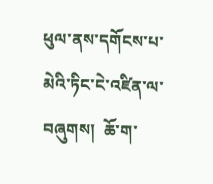ཕུལ་ནས་དགོངས་པ་མེའི་ཏིང་ངེ་འཛིན་ལ་བཞུགས།  ཆོ་ག་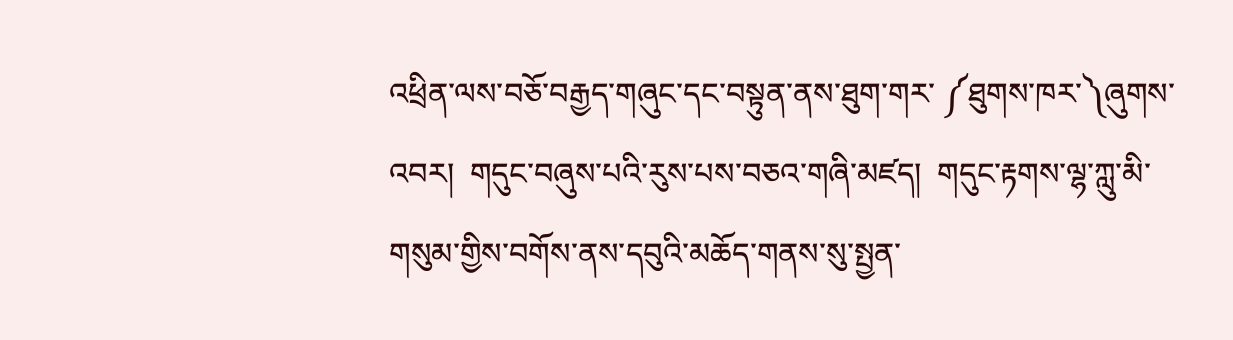འཕྲིན་ལས་བཅོ་བརྒྱད་གཞུང་དང་བསྟུན་ནས་ཐུག་གར་ ༼ཐུགས་ཁར་༽ཞུགས་འབར།  གདུང་བཞུས་པའི་རུས་པས་བཅའ་གཞི་མཛད།  གདུང་རྟགས་ལྷ་ཀླུ་མི་གསུམ་གྱིས་བགོས་ནས་དབུའི་མཆོད་གནས་སུ་སྤྱན་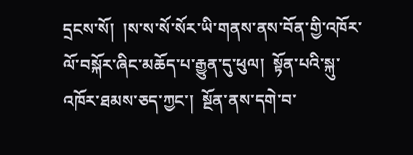དྲངས་སོ།  །ས་ས་སོ་སོར་ཡི་གནས་ནས་བོན་གྱི་འཁོར་ལོ་བསྐོར་ཞིང་མཆོད་པ་རྒྱུན་དུ་ཕུལ།  སྟོན་པའི་སྐུ་འཁོར་ཐམས་ཅད་ཀྱང་།  སྔོན་ནས་དགེ་བ་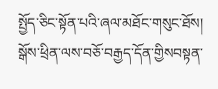སྤྱོད་ཅིང་སྟོན་པའི་ཞལ་མཐོང་གསུང་ཐོས།  སྒོས་ཕྲིན་ལས་བཅོ་བརྒྱད་དོན་གྱིསབསྟན་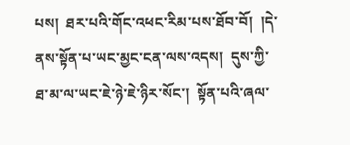པས།  ཐར་པའི་གོང་འཕང་རིམ་པས་ཐོབ་བོ།  །དེ་ནས་སྟོན་པ་ཡང་མྱང་ངན་ལས་འདས།  དུས་ཀྱི་ཐ་མ་ལ་ཡང་ཇེ་ཉེ་ཇེ་ཉིར་སོང་།  སྟོན་པའི་ཞལ་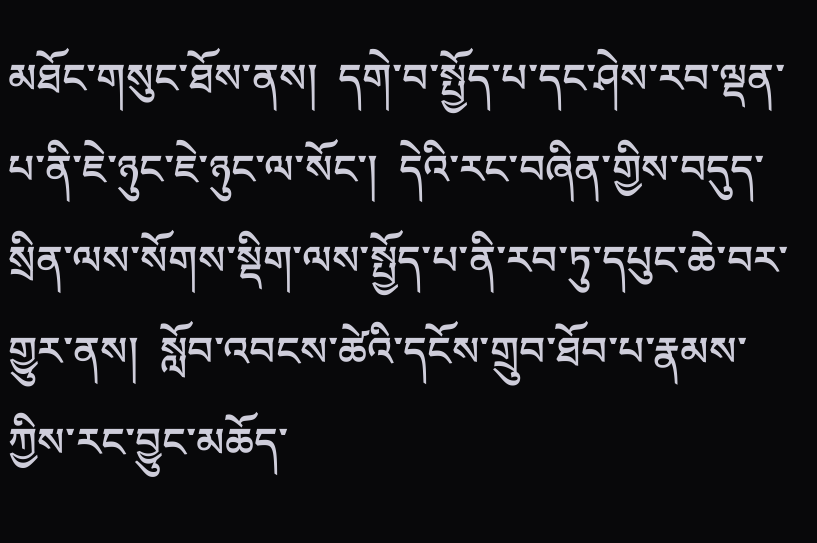མཐོང་གསུང་ཐོས་ནས།  དགེ་བ་སྤྱོད་པ་དང་ཤེས་རབ་ལྡན་པ་ནི་ཇེ་ཉུང་ཇེ་ཉུང་ལ་སོང་།  དེའི་རང་བཞིན་གྱིས་བདུད་སྲིན་ལས་སོགས་སྡིག་ལས་སྤྱོད་པ་ནི་རབ་ཏུ་དཔུང་ཆེ་བར་གྱུར་ནས།  སློབ་འབངས་ཚེའི་དངོས་གྲུབ་ཐོབ་པ་རྣམས་ཀྱིས་རང་བྱུང་མཆོད་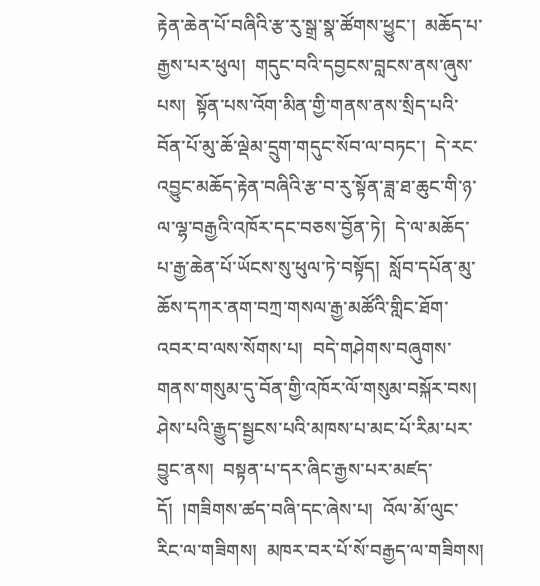རྟེན་ཆེན་པོ་བཞིའི་རྩ་རུ་སྒྲ་སྣ་ཚོགས་ཕྱུང་།  མཆོད་པ་རྒྱས་པར་ཕུལ།  གདུང་བའི་དབྱངས་བླངས་ནས་ཞུས་པས།  སྟོན་པས་འོག་མིན་གྱི་གནས་ནས་སྲིད་པའི་བོན་པོ་མུ་ཆོ་ལྡེམ་དྲུག་གདུང་སོབ་ལ་བཏང་།  དེ་རང་འབྱུང་མཆོད་རྟེན་བཞིའི་རྩ་བ་རུ་སྟོན་ཟླ་ཐ་ཆུང་གི་ཉ་ལ་ལྷ་བརྒྱའི་འཁོར་དང་བཅས་བྱོན་ཏེ།  དེ་ལ་མཆོད་པ་རྒྱ་ཆེན་པོ་ཡོངས་སུ་ཕུལ་ཏེ་བསྟོད།  སློབ་དཔོན་མུ་ཆོས་དཀར་ནག་བཀྲ་གསལ་རྒྱ་མཚོའི་གླིང་ཐོག་འབར་བ་ལས་སོགས་པ།  བདེ་གཤེགས་བཞུགས་གནས་གསུམ་དུ་བོན་གྱི་འཁོར་ལོ་གསུམ་བསྐོར་བས།  ཤེས་པའི་རྒྱུད་སྦྱངས་པའི་མཁས་པ་མང་པོ་རིམ་པར་བྱུང་ནས།  བསྟན་པ་དར་ཞིང་རྒྱས་པར་མཛད་དོ།  །གཟིགས་ཚད་བཞི་དང་ཞེས་པ།  འོལ་མོ་ལུང་རིང་ལ་གཟིགས།  མཁར་བར་པོ་སོ་བརྒྱད་ལ་གཟིགས།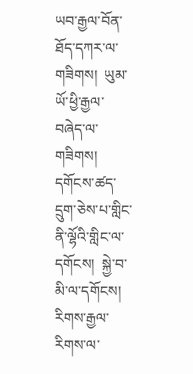ཡབ་རྒྱལ་བོན་ཐོད་དཀར་ལ་གཟིགས།  ཡུམ་ཡོ་ཕྱི་རྒྱལ་བཞེད་ལ་གཟིགས།  དགོངས་ཚད་དྲུག་ཅེས་པ་གླིང་ནི་ལྷོའི་གླིང་ལ་དགོངས།  སྐྱེ་བ་མི་ལ་དགོངས།  རིགས་རྒྱལ་རིགས་ལ་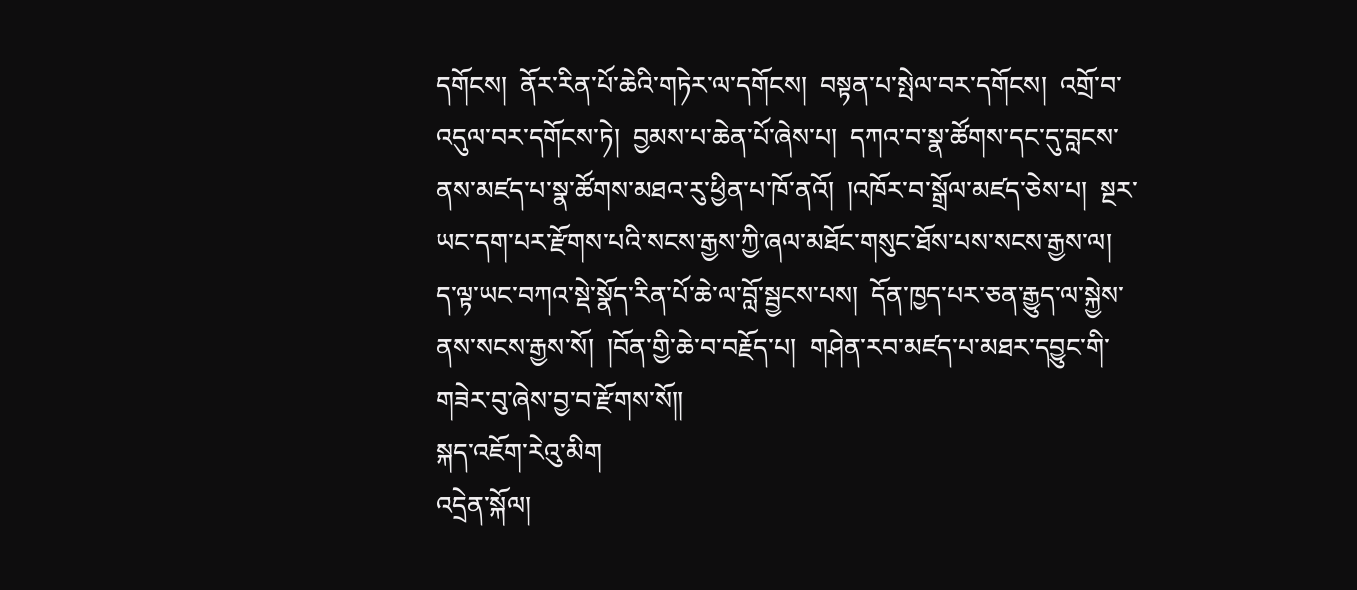དགོངས།  ནོར་རིན་པོ་ཆེའི་གཏེར་ལ་དགོངས།  བསྟན་པ་སྤེལ་བར་དགོངས།  འགྲོ་བ་འདུལ་བར་དགོངས་ཏེ།  བྱམས་པ་ཆེན་པོ་ཞེས་པ།  དཀའ་བ་སྣ་ཚོགས་དང་དུ་བླངས་ནས་མཛད་པ་སྣ་ཚོགས་མཐའ་རུ་ཕྱིན་པ་ཁོ་ནའོ།  །འཁོར་བ་སྒྲོལ་མཛད་ཅེས་པ།  སྔར་ཡང་དག་པར་རྫོགས་པའི་སངས་རྒྱས་ཀྱི་ཞལ་མཐོང་གསུང་ཐོས་པས་སངས་རྒྱས་ལ།  ད་ལྟ་ཡང་བཀའ་སྡེ་སྣོད་རིན་པོ་ཆེ་ལ་བློ་སྦྱངས་པས།  དོན་ཁྱད་པར་ཅན་རྒྱུད་ལ་སྐྱེས་ནས་སངས་རྒྱས་སོ།  །བོན་གྱི་ཆེ་བ་བརྗོད་པ།  གཤེན་རབ་མཛད་པ་མཐར་དབྱུང་གི་གཟེར་བུ་ཞེས་བྱ་བ་རྫོགས་སོ༎
སྐད་འཇོག་རེའུ་མིག
འདྲེན་སྐོལ།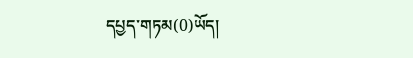དཔྱད་གཏམ(0)ཡོད།